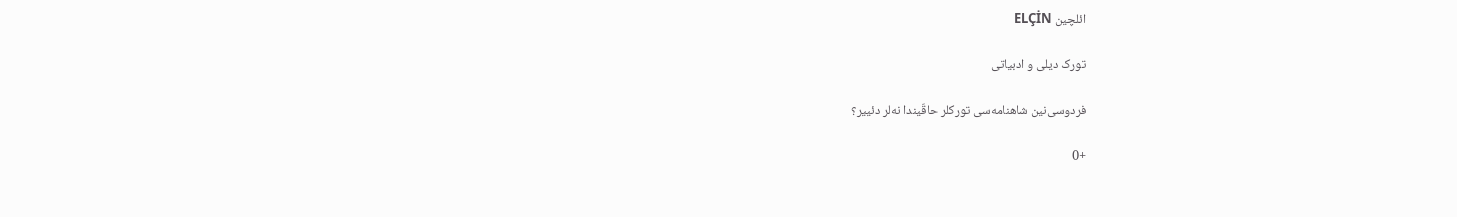ائلچین ELÇİN

تورک دیلی و ادبیاتی

فردوسی‌نین شاهنامه‌سی تورکلر حاقّیندا نه‌لر دئییر؟

+0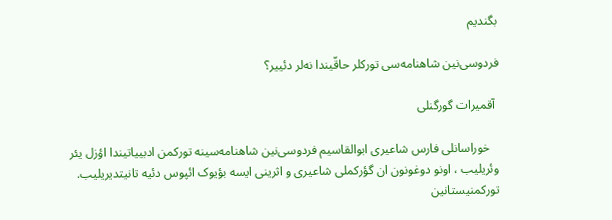بگندیم

فردوسی‌نین شاهنامه‌سی تورکلر حاقّیندا نه‌لر دئییر؟

 آقمیرات گورگنلی

   خوراسانلی فارس شاعیری ابوالقاسیم فردوسی‌نین شاهنامه‌سینه تورکمن ادبییاتیندا اؤزل یئر وئریلیب ، اونو دوغونون ان گؤرکملی شاعیری و اثرینی ایسه بؤیوک ائپوس دئیه تانیتدیریلیب. تورکمنیستانین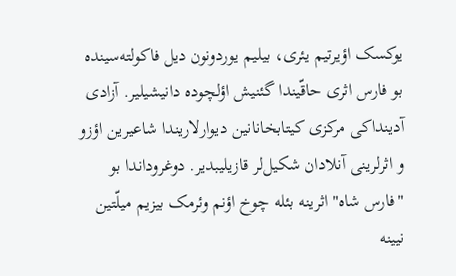یوکسک اؤیرتیم یئری، بیلیم یوردونون دیل فاکولته‌سینده بو فارس اثری حاقّیندا گئنیش اؤلچوده دانیشیلیر. آزادی آدینداکی مرکزی کیتابخانانین دیوارلاریندا شاعیرین اؤزو و اثرلرینی آنلادان شکیل‌لر قازیلیبدیر. دوغروداندا بو "فارس شاه"اثرینه بئله چوخ اؤنم وئرمک بیزیم میلّتین نیینه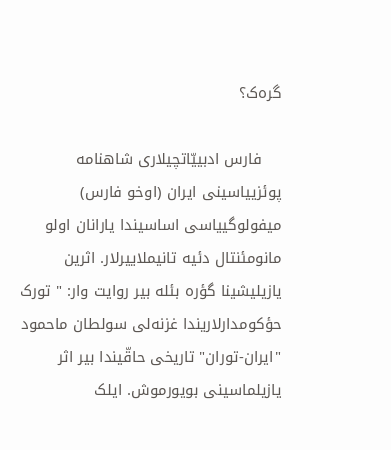گره‌ک؟

    فارس ادبییّاتچیلاری شاهنامه پوئزییاسینی ایران (اوخو فارس) میفولوگییاسی اساسیندا یارانان اولو مانومئنتال دئیه تانیملاییرلار. اثرین یازیلیشینا گؤره بئله بیر روایت وار: " تورک حؤکومدارلاریندا غزنه‌لی سولطان ماحمود "ایران-توران" تاریخی حاقّیندا بیر اثر یازیلماسینی بویورموش. ایلک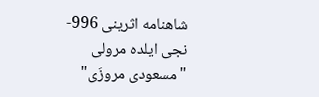شاهنامه اثرینی 996-نجی ایلده مرولی "مسعودی مروزَی"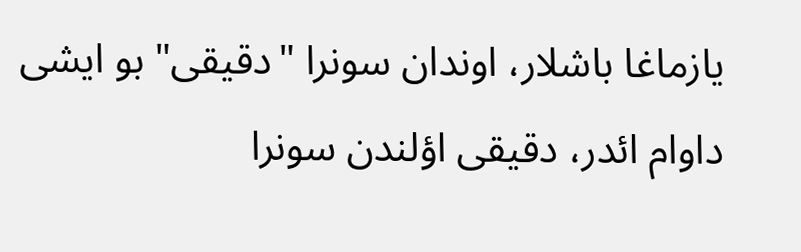یازماغا باشلار، اوندان سونرا "دقیقی" بو ایشی داوام ائدر، دقیقی اؤلندن سونرا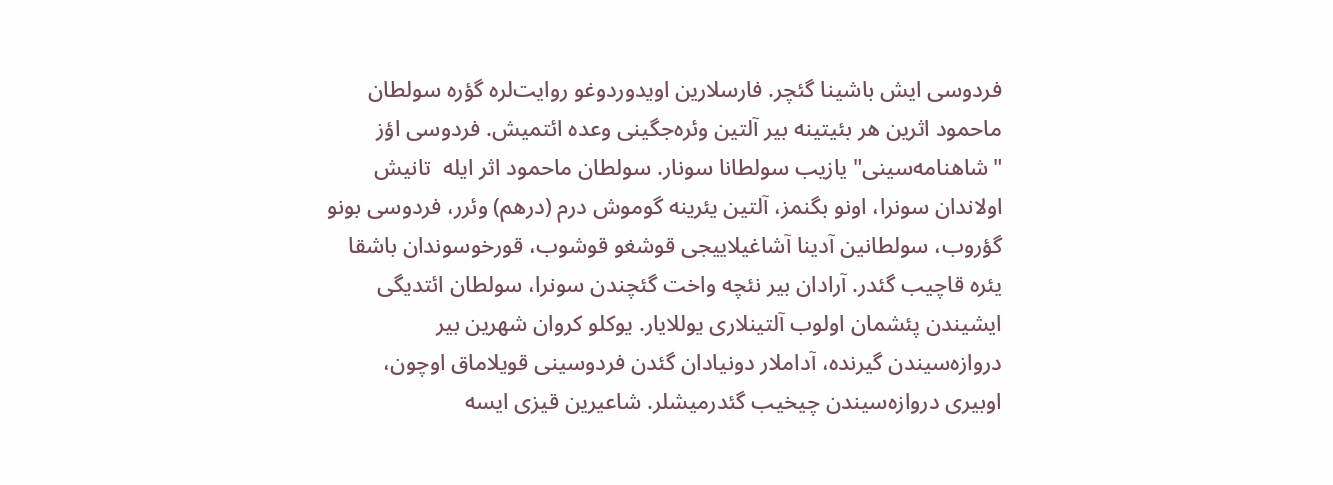فردوسی ایش باشینا گئچر. فارسلارین اویدوردوغو روایت‌لره گؤره سولطان ماحمود اثرین هر بئیتینه بیر آلتین وئره‌جگینی وعده ائتمیش. فردوسی اؤز "شاهنامه‌سینی" یازیب سولطانا سونار. سولطان ماحمود اثر ایله  تانیش اولاندان سونرا، اونو بگنمز، آلتین یئرینه گوموش درم (درهم) وئرر، فردوسی بونو گؤروب، سولطانین آدینا آشاغیلاییجی قوشغو قوشوب، قورخوسوندان باشقا یئره قاچیب گئدر. آرادان بیر نئچه واخت گئچندن سونرا، سولطان ائتدیگی ایشیندن پئشمان اولوب آلتینلاری یوللایار. یوکلو کروان شهرین بیر دروازه‌سیندن گیرنده، آداملار دونیادان گئدن فردوسینی قویلاماق اوچون، اوبیری دروازه‌سیندن چیخیب گئدرمیشلر. شاعیرین قیزی ایسه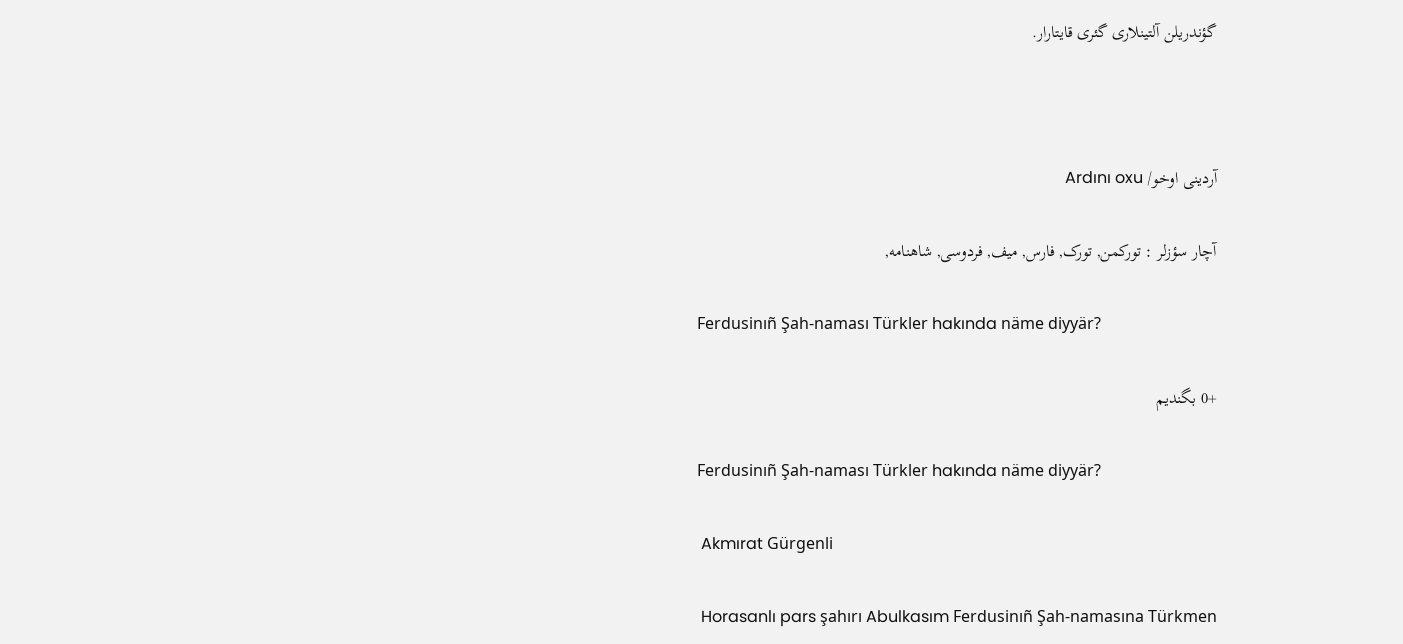گؤندریلن آلتینلاری گئری قایتارار.



آردینی اوخو/ Ardını oxu

آچار سؤزلر : تورکمن, تورک, فارس, میف, فردوسی, شاهنامه,

Ferdusinıñ Şah-naması Türkler hakında näme diyyär?

+0 بگندیم

Ferdusinıñ Şah-naması Türkler hakında näme diyyär?

 Akmırat Gürgenli

 Horasanlı pars şahırı Abulkasım Ferdusinıñ Şah-namasına Türkmen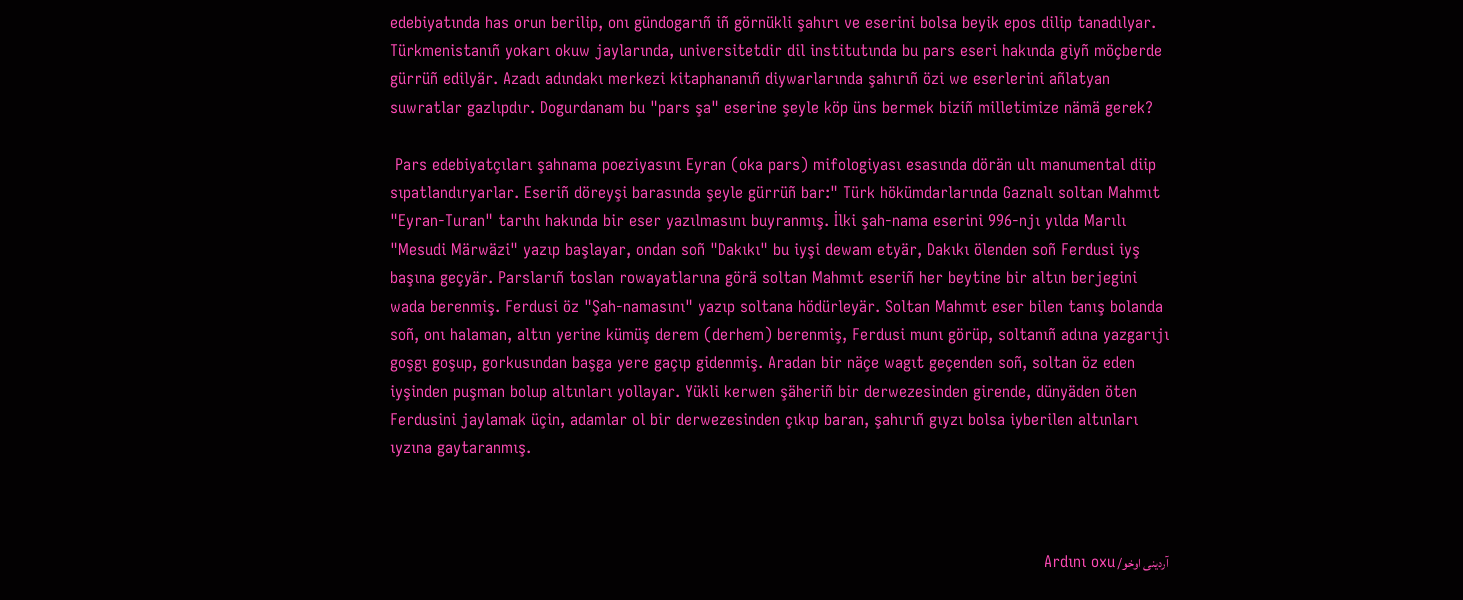edebiyatında has orun berilip, onı gündogarıñ iñ görnükli şahırı ve eserini bolsa beyik epos dilip tanadılyar. Türkmenistanıñ yokarı okuw jaylarında, universitetdir dil institutında bu pars eseri hakında giyñ möçberde gürrüñ edilyär. Azadı adındakı merkezi kitaphananıñ diywarlarında şahırıñ özi we eserlerini añlatyan suwratlar gazlıpdır. Dogurdanam bu "pars şa" eserine şeyle köp üns bermek biziñ milletimize nämä gerek?

 Pars edebiyatçıları şahnama poeziyasını Eyran (oka pars) mifologiyası esasında dörän ulı manumental diip sıpatlandıryarlar. Eseriñ döreyşi barasında şeyle gürrüñ bar:" Türk hökümdarlarında Gaznalı soltan Mahmıt "Eyran-Turan" tarıhı hakında bir eser yazılmasını buyranmış. İlki şah-nama eserini 996-njı yılda Marılı "Mesudi Märwäzi" yazıp başlayar, ondan soñ "Dakıkı" bu iyşi dewam etyär, Dakıkı ölenden soñ Ferdusi iyş başına geçyär. Parslarıñ toslan rowayatlarına görä soltan Mahmıt eseriñ her beytine bir altın berjegini wada berenmiş. Ferdusi öz "Şah-namasını" yazıp soltana hödürleyär. Soltan Mahmıt eser bilen tanış bolanda soñ, onı halaman, altın yerine kümüş derem (derhem) berenmiş, Ferdusi munı görüp, soltanıñ adına yazgarıjı goşgı goşup, gorkusından başga yere gaçıp gidenmiş. Aradan bir näçe wagıt geçenden soñ, soltan öz eden iyşinden puşman bolup altınları yollayar. Yükli kerwen şäheriñ bir derwezesinden girende, dünyäden öten Ferdusini jaylamak üçin, adamlar ol bir derwezesinden çıkıp baran, şahırıñ gıyzı bolsa iyberilen altınları ıyzına gaytaranmış.



آردینی اوخو/ Ardını oxu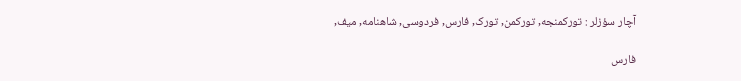آچار سؤزلر : تورکمنجه, تورکمن, تورک, فارس, فردوسی, شاهنامه, میف,

فارس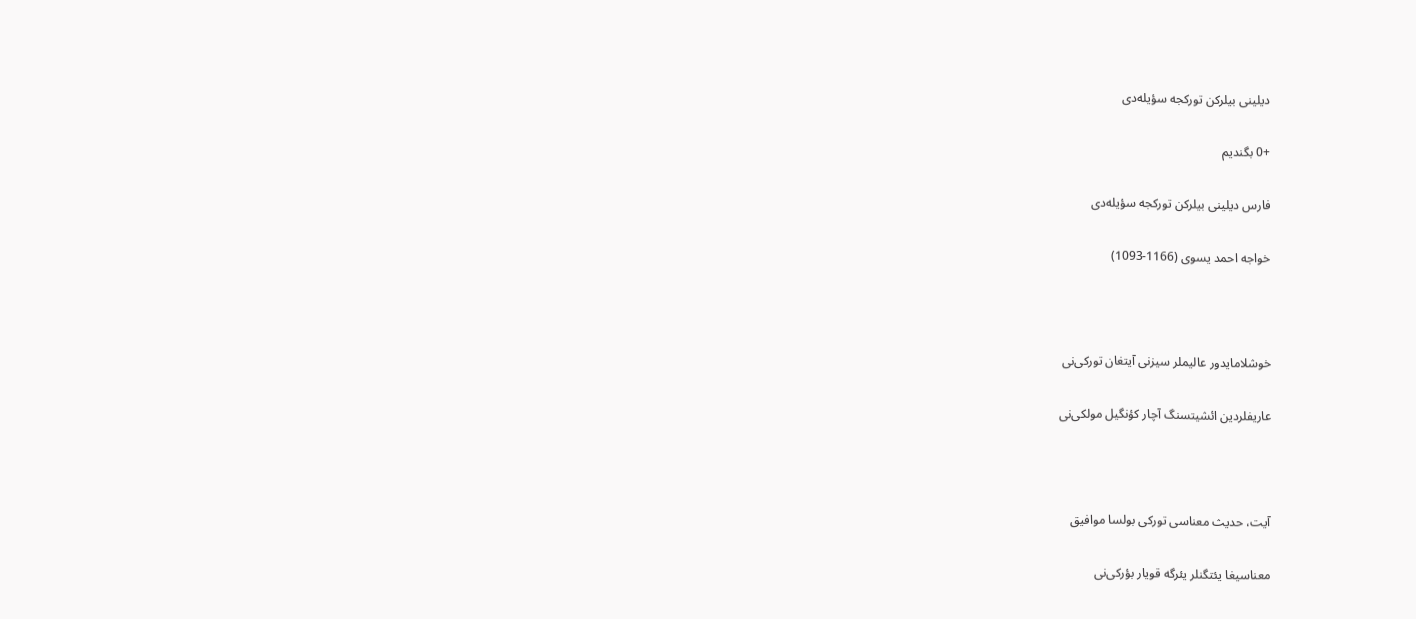دیلینی بیلرکن تورکجه سؤیله‌دی

+0 بگندیم

فارس دیلینی بیلرکن تورکجه سؤیله‌دی

خواجه احمد یسوی (1166-1093)



خوشلامایدور عالیملر سیزنی آیتغان تورکی‌نی

عاریفلردین ائشیتسنگ آچار کؤنگیل مولکی‌نی



آیت، حدیث معناسی تورکی بولسا موافیق

معناسیغا یئتگنلر یئرگه قویار بؤرکی‌نی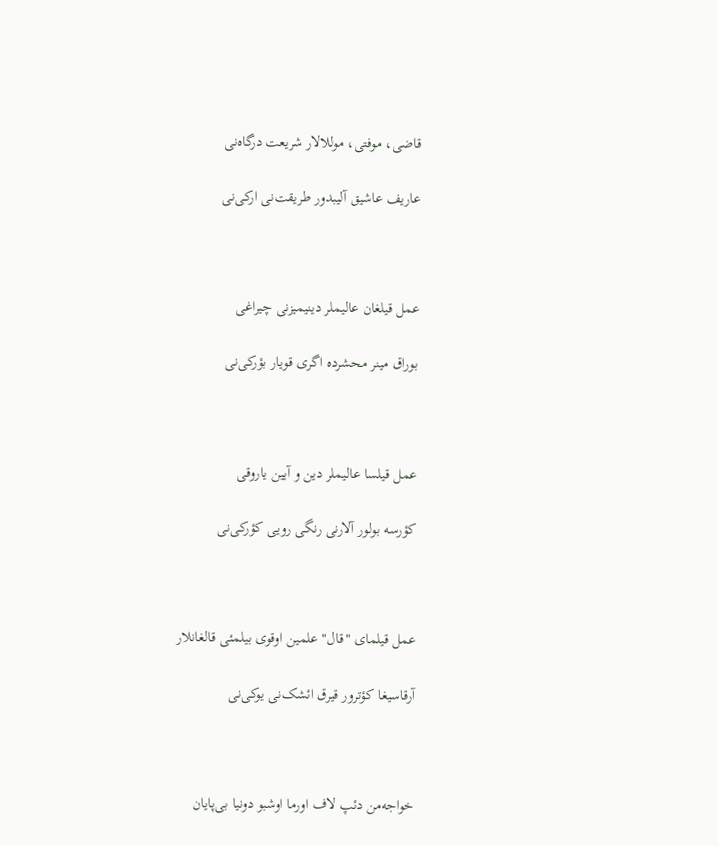قاضی، موفتی، موللالار شریعت درگاه‌نی

عاریف عاشیق آلیبدور طریقت‌نی ارکی‌نی



عمل قیلغان عالیملر دینیمیزنی چیراغی

بوراق مینر محشرده اگری قویار بؤرکی‌نی



عمل قیلسا عالیملر دین و آیین یاروقی

کؤرسه بولور آلارنی رنگی رویی کؤرکی‌نی



عمل قیلمای "قال" علمین اوقوی بیلمئی قالغانلار

آرقاسیغا کؤترور قیرق ائشک‌نی یوکی‌نی



خواجه‌من دئپ لاف اورما اوشبو دونیا بی‌پایان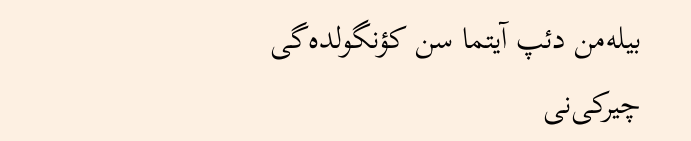بیله‌من دئپ آیتما سن کؤنگولده‌گی چیرکی‌نی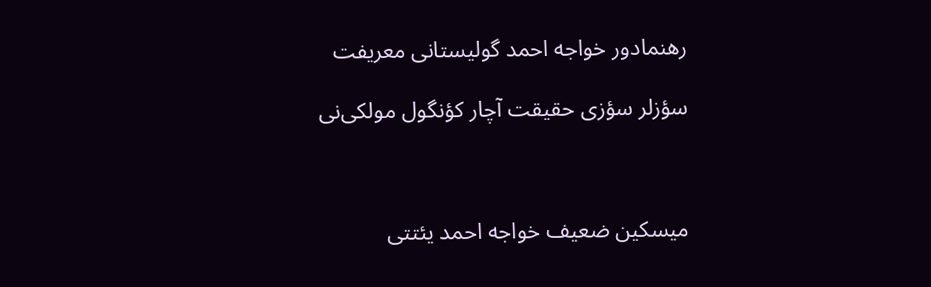رهنمادور خواجه احمد گولیستانی معریفت

سؤزلر سؤزی حقیقت آچار کؤنگول مولکی‌نی



میسکین ضعیف خواجه احمد یئتتی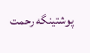پوشتینگه رحمت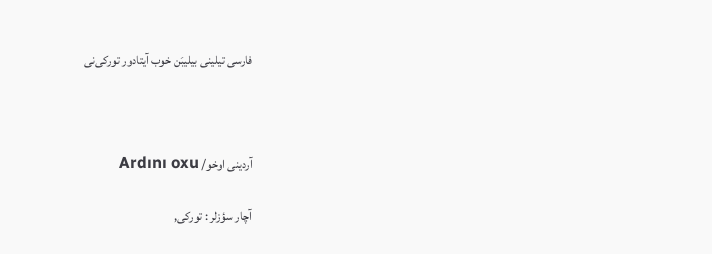فارسی تیلینی بیلیبَن خوب آیتادور تورکی‌نی



آردینی اوخو/ Ardını oxu

آچار سؤزلر : تورکی,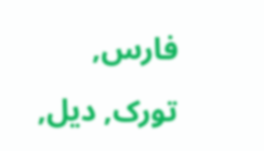فارس, تورک, دیل,